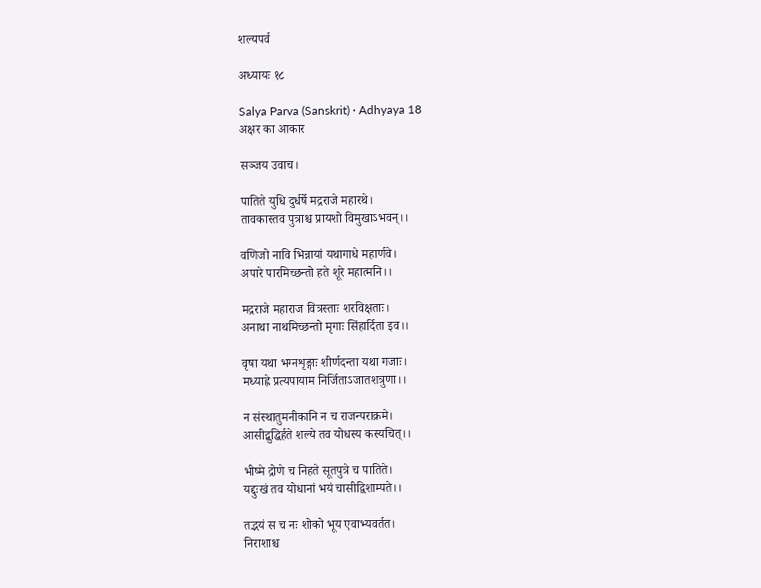शल्यपर्व

अध्यायः १८

Salya Parva (Sanskrit) · Adhyaya 18
अक्षर का आकार

सञ्जय उवाच।

पातिते युधि दुर्धर्षे मद्रराजे महारथे।
तावकास्तव पुत्राश्च प्रायशो विमुखाऽभवन्।।

वणिजो नावि भिन्नायां यथागाधे महार्णवे।
अपारे पारमिच्छन्तो हते शूरे महात्मनि।।

मद्रराजे महाराज वित्रस्ताः शरविक्षताः।
अनाथा नाथमिच्छन्तो मृगाः सिंहार्दिता इव।।

वृषा यथा भग्नशृङ्गाः शीर्णदन्ता यथा गजाः।
मध्याह्ने प्रत्यपायाम निर्जिताऽजातशत्रुणा।।

न संस्थातुमनीकानि न च राजन्पराक्रमे।
आसीद्बुद्धिर्हते शल्ये तव योधस्य कस्यचित्।।

भीष्मे द्रोणे च निहते सूतपुत्रे च पातिते।
यद्दुःखं तव योधानां भयं चासीद्विशाम्पते।।

तद्भयं स च नः शोको भूय एवाभ्यवर्तत।
निराशाश्च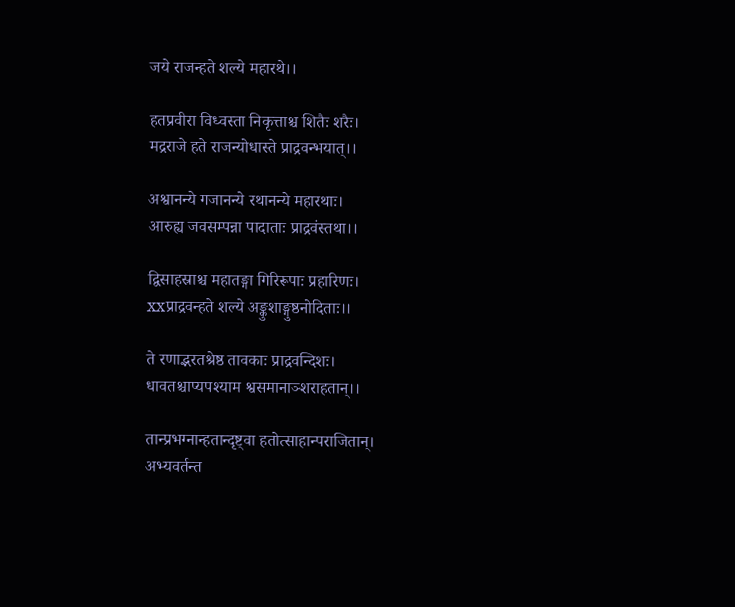जये राजन्हते शल्ये महारथे।।

हतप्रवीरा विध्वस्ता निकृत्ताश्च शितैः शरैः।
मद्रराजे हते राजन्योधास्ते प्राद्रवन्भयात्।।

अश्वानन्ये गजानन्ये रथानन्ये महारथाः।
आरुह्य जवसम्पन्ना पादाताः प्राद्रवंस्तथा।।

द्विसाहस्राश्च महातङ्गा गिरिरूपाः प्रहारिणः।
xxप्राद्रवन्हते शल्ये अङ्कुशाङ्गुष्ठनोदिताः।।

ते रणाद्भरतश्रेष्ठ तावकाः प्राद्रवन्दिशः।
धावतश्चाप्यपश्याम श्वसमानाञ्शराहतान्।।

तान्प्रभग्नान्हतान्दृष्ट्वा हतोत्साहान्पराजितान्।
अभ्यवर्तन्त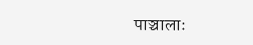पाञ्चालाः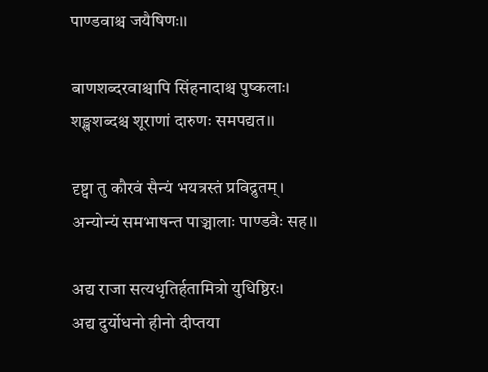पाण्डवाश्च जयैषिणः।।

बाणशब्दरवाश्चापि सिंहनादाश्च पुष्कलाः।
शङ्खशब्दश्च शूराणां दारुणः समपद्यत।।

दृष्ट्वा तु कौरवं सैन्यं भयत्रस्तं प्रविद्रुतम्।
अन्योन्यं समभाषन्त पाञ्चालाः पाण्डवैः सह।।

अद्य राजा सत्यधृतिर्हतामित्रो युधिष्ठिरः।
अद्य दुर्योधनो हीनो दीप्तया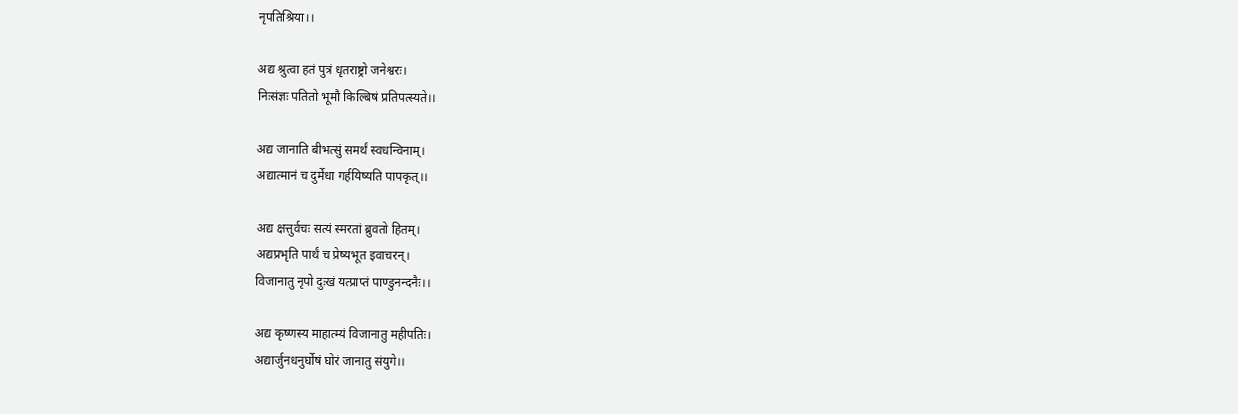नृपतिश्रिया।।

अद्य श्रुत्वा हतं पुत्रं धृतराष्ट्रो जनेश्वरः।
निःसंज्ञः पतितो भूमौ किल्बिषं प्रतिपत्स्यते।।

अद्य जानाति बीभत्सुं समर्थं स्वधन्विनाम्।
अद्यात्मानं च दुर्मेधा गर्हयिष्यति पापकृत्।।

अद्य क्षत्तुर्वचः सत्यं स्मरतां ब्रुवतो हितम्।
अद्यप्रभृति पार्थं च प्रेष्यभूत इवाचरन्।
विजानातु नृपो दुःखं यत्प्राप्तं पाण्डुनन्दनैः।।

अद्य कृष्णस्य माहात्म्यं विजानातु महीपतिः।
अद्यार्जुनधनुर्घोषं घोरं जानातु संयुगे।।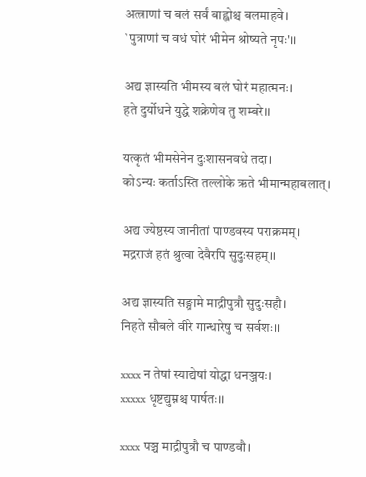अत्त्राणां च बलं सर्वं बाह्वोश्च बलमाहवे।
`पुत्राणां च वधं घोरं भीमेन श्रोष्यते नृपः'।।

अद्य ज्ञास्यति भीमस्य बलं घोरं महात्मनः।
हते दुर्योधने युद्धे शक्रेणेव तु शम्बरे।।

यत्कृतं भीमसेनेन दुःशासनवधे तदा।
कोऽन्यः कर्ताऽस्ति तल्लोके ऋते भीमान्महाबलात्।

अद्य ज्येष्ठस्य जानीतां पाण्डवस्य पराक्रमम्।
मद्रराजं हतं श्रुत्वा देवैरपि सुदुःसहम्।।

अद्य ज्ञास्यति सङ्ग्रामे माद्रीपुत्रौ सुदुःसहौ।
निहते सौबले वीरे गान्धारेषु च सर्वशः।।

xxxx न तेषां स्याद्येषां योद्धा धनञ्जयः।
xxxxx धृष्टद्युम्नश्च पार्षतः।।

xxxx पञ्च माद्रीपुत्रौ च पाण्डवौ।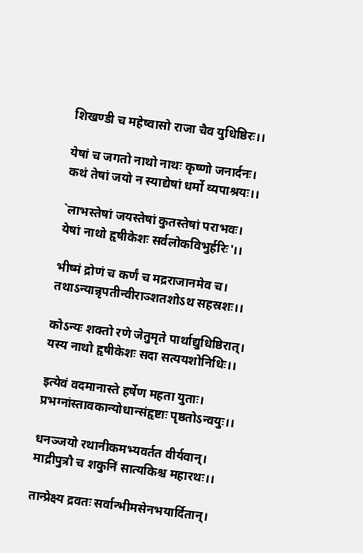शिखण्डी च महेष्वासो राजा चैव युधिष्ठिरः।।

येषां च जगतो नाथो नाथः कृष्णो जनार्दनः।
कथं तेषां जयो न स्याद्येषां धर्मो व्यपाश्रयः।।

`लाभस्तेषां जयस्तेषां कुतस्तेषां पराभवः।
येषां नाथो हृषीकेशः सर्वलोकविभुर्हरिः'।।

भीष्मं द्रोणं च कर्णं च मद्रराजानमेव च।
तथाऽन्यान्नृपतीन्वीराञ्शतशोऽथ सहस्रशः।।

कोऽन्यः शक्तो रणे जेतुमृते पार्थाद्युधिष्ठिरात्।
यस्य नाथो हृषीकेशः सदा सत्ययशोनिधिः।।

इत्येवं वदमानास्ते हर्षेण महता युताः।
प्रभग्नांस्तावकान्योधान्संहृष्टाः पृष्ठतोऽन्वयुः।।

धनञ्जयो रथानीकमभ्यवर्तत वीर्यवान्।
माद्रीपुत्रौ च शकुनिं सात्यकिश्च महारथः।।

तान्प्रेक्ष्य द्रवतः सर्वान्भीमसेनभयार्दितान्।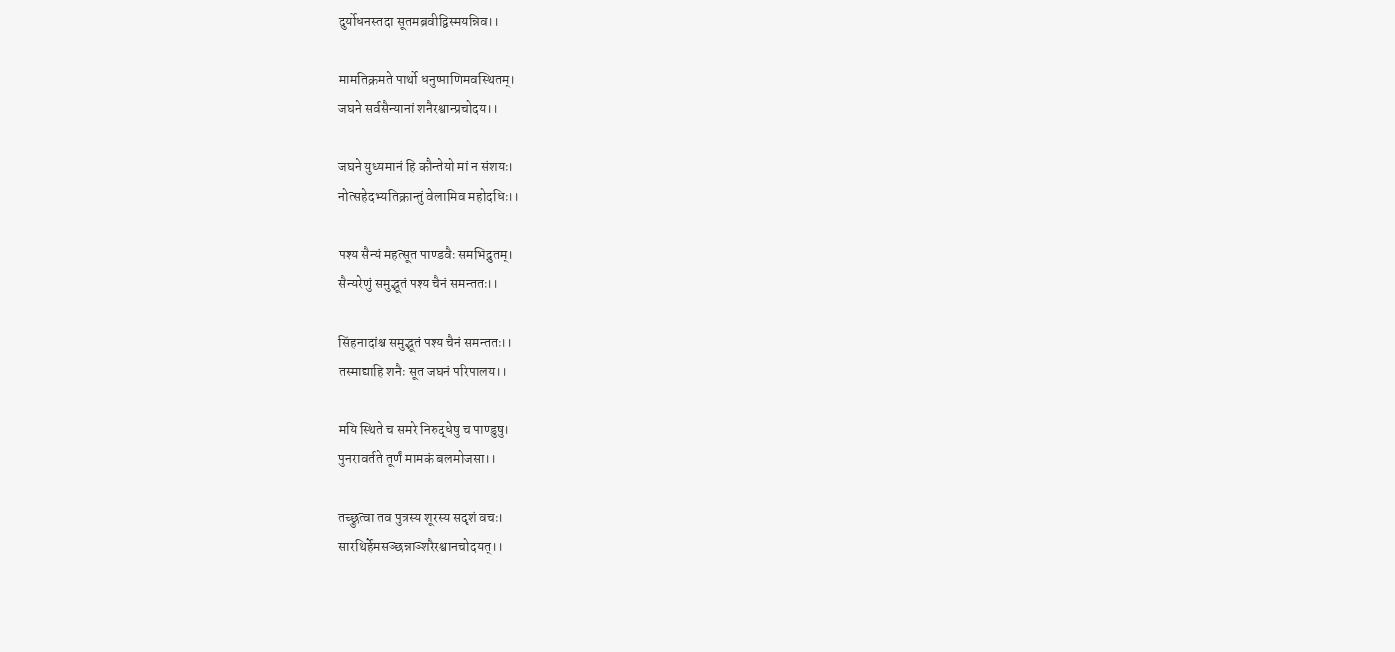दुर्योधनस्तदा सूतमब्रवीद्विस्मयन्निव।।

मामतिक्रमते पार्थो धनुष्पाणिमवस्थितम्।
जघने सर्वसैन्यानां शनैरश्वान्प्रचोदय।।

जघने युध्यमानं हि कौन्तेयो मां न संशयः।
नोत्सहेदभ्यतिक्रान्तुं वेलामिव महोदधिः।।

पश्य सैन्यं महत्सूत पाण्डवैः समभिद्रुतम्।
सैन्यरेणुं समुद्भूतं पश्य चैनं समन्ततः।।

सिंहनादांश्च समुद्भूतं पश्य चैनं समन्ततः।।
तस्माद्याहि शनैः सूत जघनं परिपालय।।

मयि स्थिते च समरे निरुद्धेषु च पाण्डुषु।
पुनरावर्तते तूर्णं मामकं बलमोजसा।।

तच्छ्रुत्वा तव पुत्रस्य शूरस्य सदृशं वचः।
सारथिर्हेमसञ्छन्नाञ्शरैरश्वानचोदयत्।।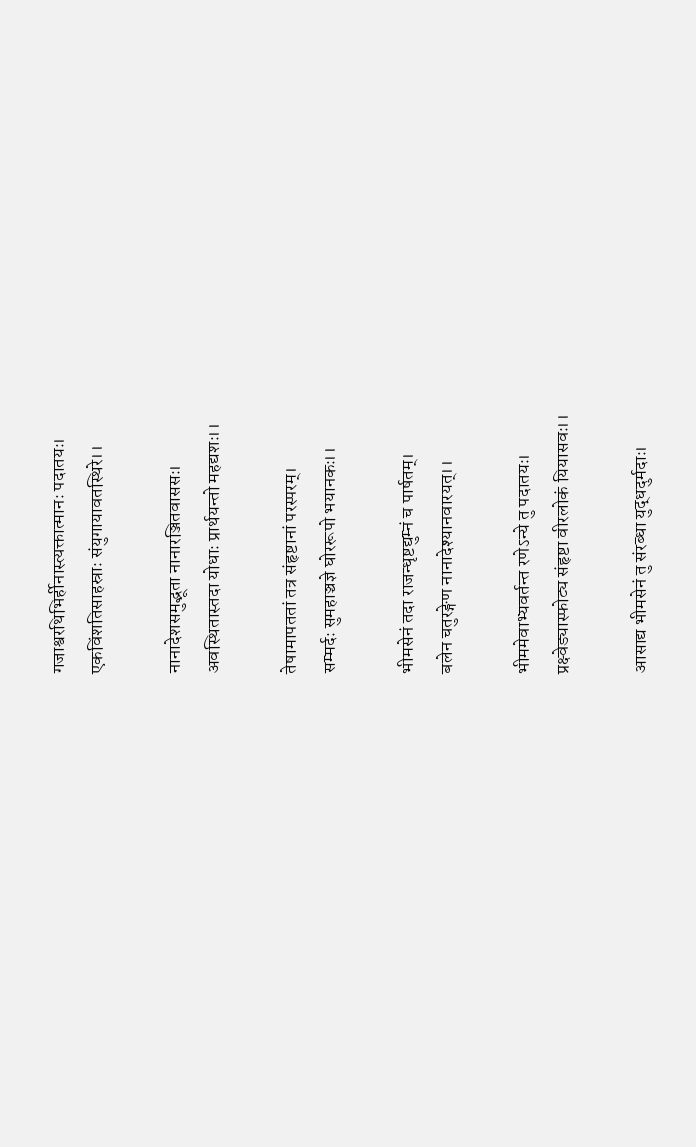गजाश्वरथिभिर्हीनास्त्यक्तात्मानः पदातयः।
एकविंशतिसाहस्राः संयुगायावतस्थिरे।।

नानादेशसमुद्भूता नानारञ्जितवाससः।
अवस्थितास्तदा योधाः प्रार्थयन्तो महद्यशः।।

तेषामापततां तत्र संहृष्टानां परस्परम्।
सम्मर्दः सुमहाञ्चज्ञे घोररूपो भयानकः।।

भीमसेनं तदा राजन्धृष्टद्युम्नं च पार्षतम्।
बलेन चतुरङ्गेण नानादेश्यानवारयत्।।

भीममेवाभ्यवर्तन्त रणेऽन्ये तु पदातयः।
प्रक्ष्वेड्यास्फोट्य संहृष्टा वीरलोकं यियासवः।।

आसाद्य भीमसेनं तु संरब्धा युद्धदुर्मदाः।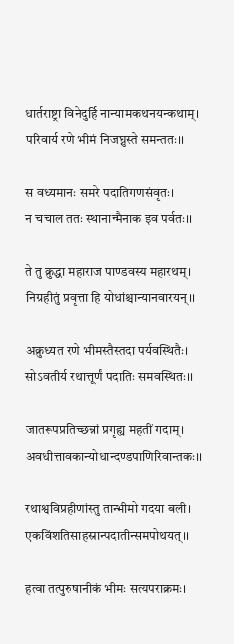धार्तराष्ट्रा विनेदुर्हि नान्यामकथनयन्कथाम्।
परिवार्य रणे भीमं निजघ्नुस्ते समन्ततः।।

स वध्यमानः समरे पदातिगणसंवृतः।
न चचाल ततः स्थानान्मैनाक इव पर्वतः।।

ते तु क्रुद्धा महाराज पाण्डवस्य महारथम्।
निग्रहीतुं प्रवृत्ता हि योधांश्चान्यानवारयन्।।

अक्रुध्यत रणे भीमस्तैस्तदा पर्यवस्थितैः।
सोऽवतीर्य रथात्तूर्णं पदातिः समवस्थितः।।

जातरूपप्रतिच्छन्नां प्रगृह्य महतीं गदाम्।
अवधीत्तावकान्योधान्दण्डपाणिरिवान्तकः।।

रथाश्वविप्रहीणांस्तु तान्भीमो गदया बली।
एकविंशतिसाहस्रान्पदातीन्समपोथयत्।।

हत्वा तत्पुरुषानीकं भीमः सत्यपराक्रमः।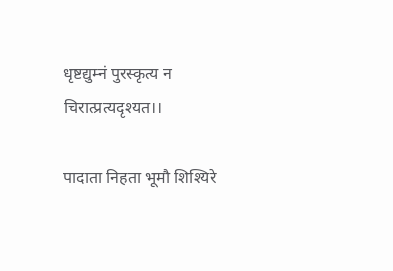धृष्टद्युम्नं पुरस्कृत्य न चिरात्प्रत्यदृश्यत।।

पादाता निहता भूमौ शिश्यिरे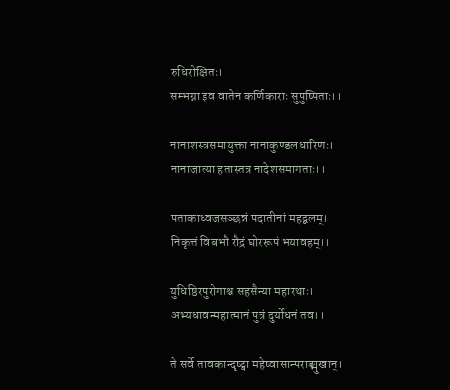रुधिरोक्षितः।
सम्भग्ना इव वातेन कर्णिकाराः सुपुष्पिताः।।

नानाशस्त्रसमायुक्ता नानाकुण्डलधारिणः।
नानाजात्या हतास्तत्र नादेशसमागताः।।

पताकाध्वजसञ्छन्नं पदातीनां महद्बलम्।
निकृत्तं विबभौ रौद्रं घोररूपं भयावहम्।।

युधिष्ठिरपुरोगाश्च सहसैन्या महारथाः।
अभ्यधावन्महात्मानं पुत्रं दुर्योधनं तव।।

ते सर्वे तावकान्दृष्ट्वा महेष्वासान्पराङ्मुखान्।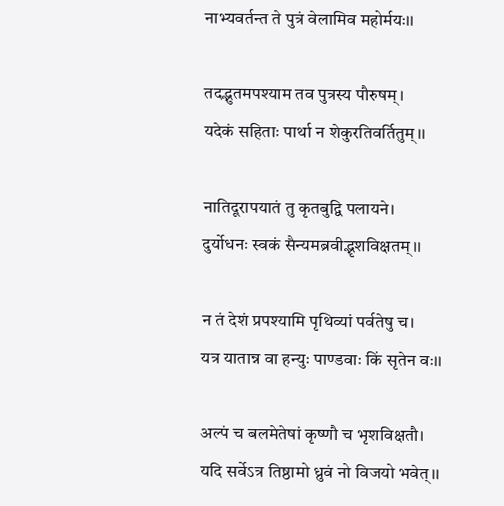नाभ्यवर्तन्त ते पुत्रं वेलामिव महोर्मयः।।

तदद्भुतमपश्याम तव पुत्रस्य पौरुषम्।
यदेकं सहिताः पार्था न शेकुरतिवर्तितुम्।।

नातिदूरापयातं तु कृतबुद्वि पलायने।
दुर्योधनः स्वकं सैन्यमब्रवीद्भृशविक्षतम्।।

न तं देशं प्रपश्यामि पृथिव्यां पर्वतेषु च।
यत्र यातान्न वा हन्युः पाण्डवाः किं सृतेन वः।।

अल्पं च बलमेतेषां कृष्णौ च भृशविक्षतौ।
यदि सर्वेऽत्र तिष्ठामो ध्रुवं नो विजयो भवेत्।।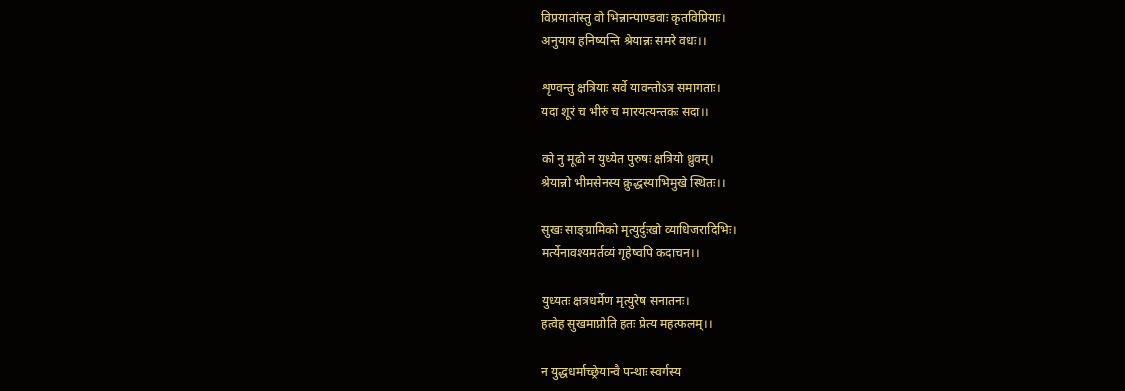विप्रयातांस्तु वो भिन्नान्पाण्डवाः कृतविप्रियाः।
अनुयाय हनिष्यन्ति श्रेयान्नः समरे वधः।।

शृण्वन्तु क्षत्रियाः सर्वे यावन्तोऽत्र समागताः।
यदा शूरं च भीरुं च मारयत्यन्तकः सदा।।

को नु मूढो न युध्येत पुरुषः क्षत्रियो ध्रुवम्।
श्रेयान्नो भीमसेनस्य क्रुद्धस्याभिमुखे स्थितः।।

सुखः साङ्ग्रामिको मृत्युर्दुःखो व्याधिजरादिभिः।
मर्त्येनावश्यमर्तव्यं गृहेष्वपि कदाचन।।

युध्यतः क्षत्रधर्मेण मृत्युरेष सनातनः।
हत्वेह सुखमाप्नोति हतः प्रेत्य महत्फलम्।।

न युद्धधर्माच्छ्रेयान्वै पन्थाः स्वर्गस्य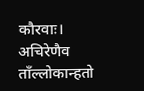कौरवाः।
अचिरेणैव ताँल्लोकान्हतो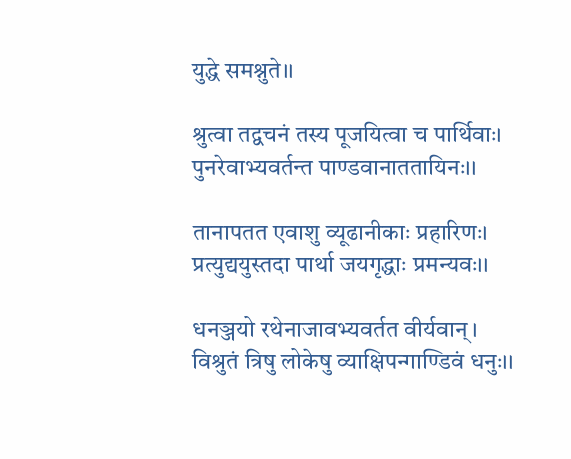युद्धे समश्नुते।।

श्रुत्वा तद्वचनं तस्य पूजयित्वा च पार्थिवाः।
पुनरेवाभ्यवर्तन्त पाण्डवानाततायिनः।।

तानापतत एवाशु व्यूढानीकाः प्रहारिणः।
प्रत्युद्ययुस्तदा पार्था जयगृद्धाः प्रमन्यवः।।

धनञ्जयो रथेनाजावभ्यवर्तत वीर्यवान्।
विश्रुतं त्रिषु लोकेषु व्याक्षिपन्गाण्डिवं धनुः।।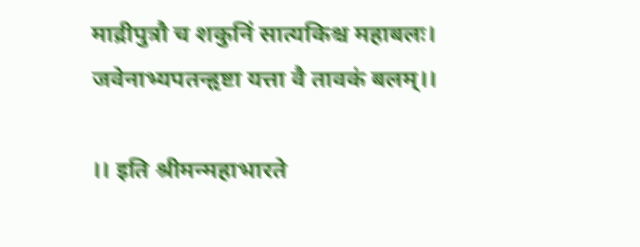माद्रीपुत्रौ च शकुनिं सात्यकिश्च महाबलः।
जवेनाभ्यपतन्हृष्टा यत्ता वै तावकं बलम्।।

।। इति श्रीमन्महाभारते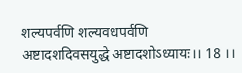शल्यपर्वणि शल्यवधपर्वणि
अष्टादशदिवसयुद्धे अष्टादशोऽध्यायः।। 18 ।।